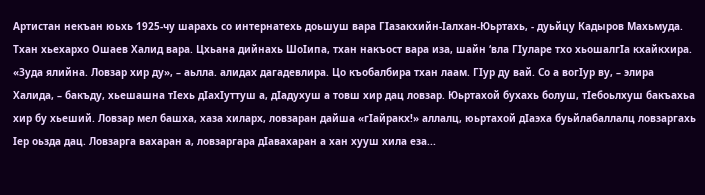Артистан некъан юьхь 1925-чу шарахь со интернатехь доьшуш вара ГIазакхийн-Iалхан-Юьртахь, - дуьйцу Кадыров Махьмуда. Тхан хьехархо Ошаев Халид вара. Цхьана дийнахь ШоIипа, тхан накъост вара иза, шайн ‘вла ГIуларе тхо хьошалгIа кхайкхира. «Зуда ялийна. Ловзар хир ду», – аьлла. алидах дагадевлира. Цо къобалбира тхан лаам. ГIур ду вай. Со а вогIур ву, – элира Халида, – бакъду, хьешашна тIехь дIахIуттуш а, дIадухуш а товш хир дац ловзар. Юьртахой бухахь болуш, тIебоьлхуш бакъахьа хир бу хьеший. Ловзар мел башха, хаза хиларх, ловзаран дайша «гIайракх!» аллалц, юьртахой дIаэха буьйлабаллалц ловзаргахь Iер оьзда дац. Ловзарга вахаран а, ловзаргара дIавахаран а хан хууш хила еза...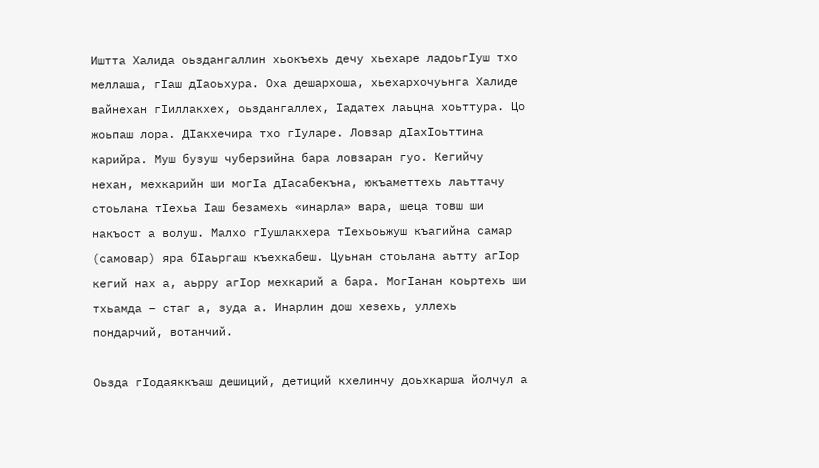Иштта Халида оьздангаллин хьокъехь дечу хьехаре ладоьгIуш тхо меллаша, гIаш дIаоьхура. Оха дешархоша, хьехархочуьнга Халиде вайнехан гIиллакхех, оьздангаллех, Iадатех лаьцна хоьттура. Цо жоьпаш лора. ДIакхечира тхо гIуларе. Ловзар дIахIоьттина карийра. Муш бузуш чуберзийна бара ловзаран гуо. Кегийчу нехан, мехкарийн ши могIа дIасабекъна, юкъаметтехь лаьттачу стоьлана тIехьа Iаш безамехь «инарла» вара, шеца товш ши накъост а волуш. Малхо гIушлакхера тIехьоьжуш къагийна самар (самовар) яра бIаьргаш къехкабеш. Цуьнан стоьлана аьтту агIор кегий нах а, аьрру агIор мехкарий а бара. МогIанан коьртехь ши тхьамда – стаг а, зуда а. Инарлин дош хезехь, уллехь пондарчий, вотанчий.

Оьзда гIодаяккъаш дешиций, детиций кхелинчу доьхкарша йолчул а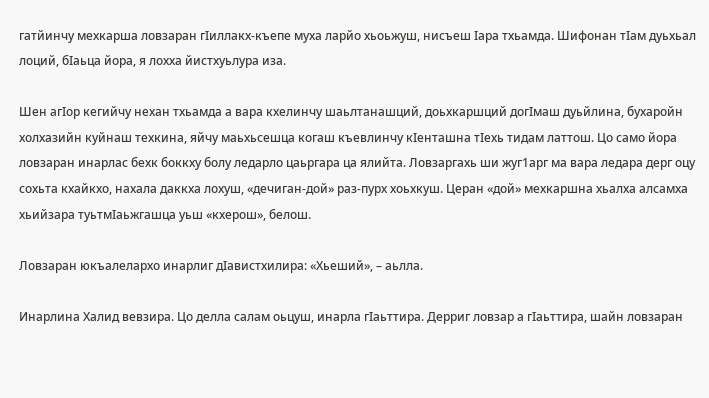гатйинчу мехкарша ловзаран гIиллакх-къепе муха ларйо хьоьжуш, нисъеш Iара тхьамда. Шифонан тIам дуьхьал лоций, бIаьца йора, я лохха йистхуьлура иза.

Шен агIор кегийчу нехан тхьамда а вара кхелинчу шаьлтанашций, доьхкаршций догIмаш дуьйлина, бухаройн холхазийн куйнаш техкина, яйчу маьхьсешца когаш къевлинчу кIенташна тIехь тидам латтош. Цо само йора ловзаран инарлас бехк боккху болу ледарло цаьргара ца ялийта. Ловзаргахь ши жуг1арг ма вара ледара дерг оцу сохьта кхайкхо, нахала даккха лохуш, «дечиган-дой» раз-пурх хоьхкуш. Церан «дой» мехкаршна хьалха алсамха хьийзара туьтмIаьжгашца уьш «кхерош», белош.

Ловзаран юкъалелархо инарлиг дIавистхилира: «Хьеший», – аьлла.

Инарлина Халид вевзира. Цо делла салам оьцуш, инарла гIаьттира. Дерриг ловзар а гIаьттира, шайн ловзаран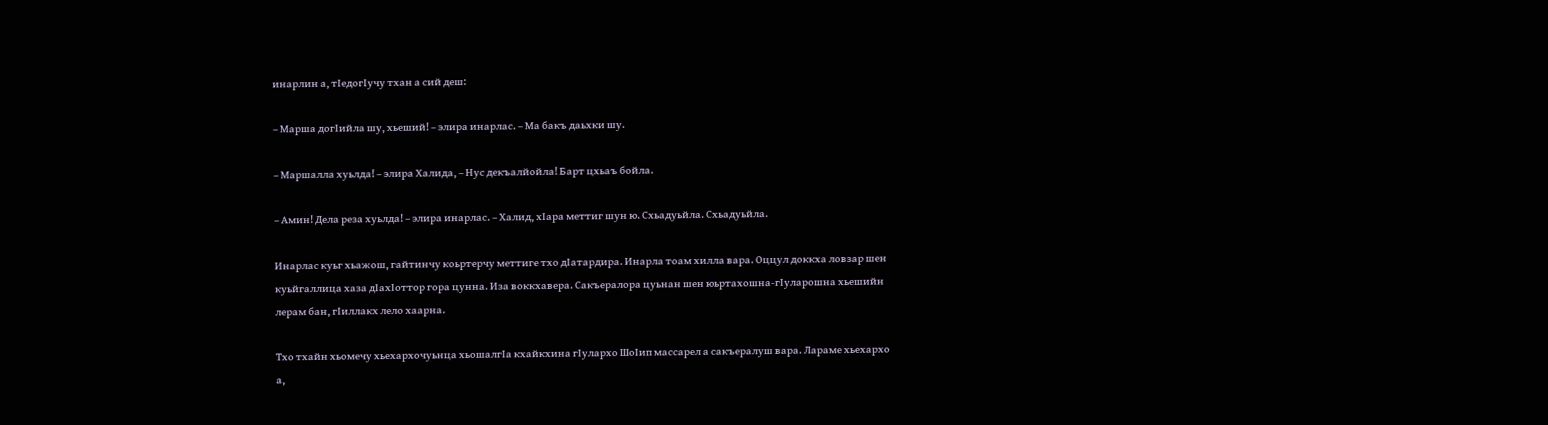инарлин а, тIедогIучу тхан а сий деш:

– Марша догIийла шу, хьеший! – элира инарлас. – Ма бакъ даьхки шу.

– Маршалла хуьлда! – элира Халида, – Нус декъалйойла! Барт цхьаъ бойла.

– Амин! Дела реза хуьлда! – элира инарлас. – Халид, хIара меттиг шун ю. Схьадуьйла. Схьадуьйла.

Инарлас куьг хьажош, гайтинчу коьртерчу меттиге тхо дIатардира. Инарла тоам хилла вара. Оццул доккха ловзар шен куьйгаллица хаза дIахIоттор гора цунна. Иза воккхавера. Сакъералора цуьнан шен юьртахошна-гIуларошна хьешийн лерам бан, гIиллакх лело хаарна.

Тхо тхайн хьомечу хьехархочуьнца хьошалгIа кхайкхина гIулархо ШоIип массарел а сакъералуш вара. Лараме хьехархо а,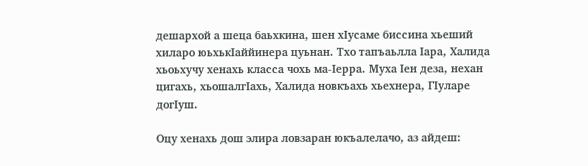дешархой а шеца баьхкина, шен хIусаме биссина хьеший хиларо юьхькIаййинера цуьнан. Тхо тапъаьлла Iара, Халида хьоьхучу хенахь класса чохь ма-Iерра. Муха Iен деза, нехан цигахь, хьошалгIахь, Халида новкъахь хьехнера, ГIуларе догIуш.

Оцу хенахь дош элира ловзаран юкъалелачо, аз айдеш: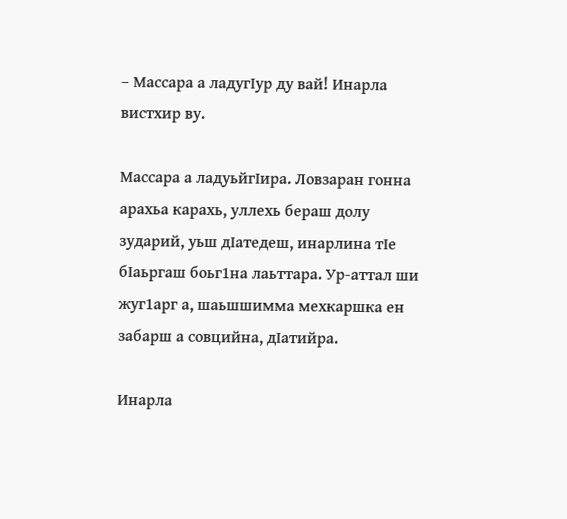– Массара а ладугIур ду вай! Инарла вистхир ву.

Массара а ладуьйгIира. Ловзаран гонна арахьа карахь, уллехь бераш долу зударий, уьш дIатедеш, инарлина тIе бIаьргаш боьг1на лаьттара. Ур-аттал ши жуг1арг а, шаьшшимма мехкаршка ен забарш а совцийна, дIатийра.

Инарла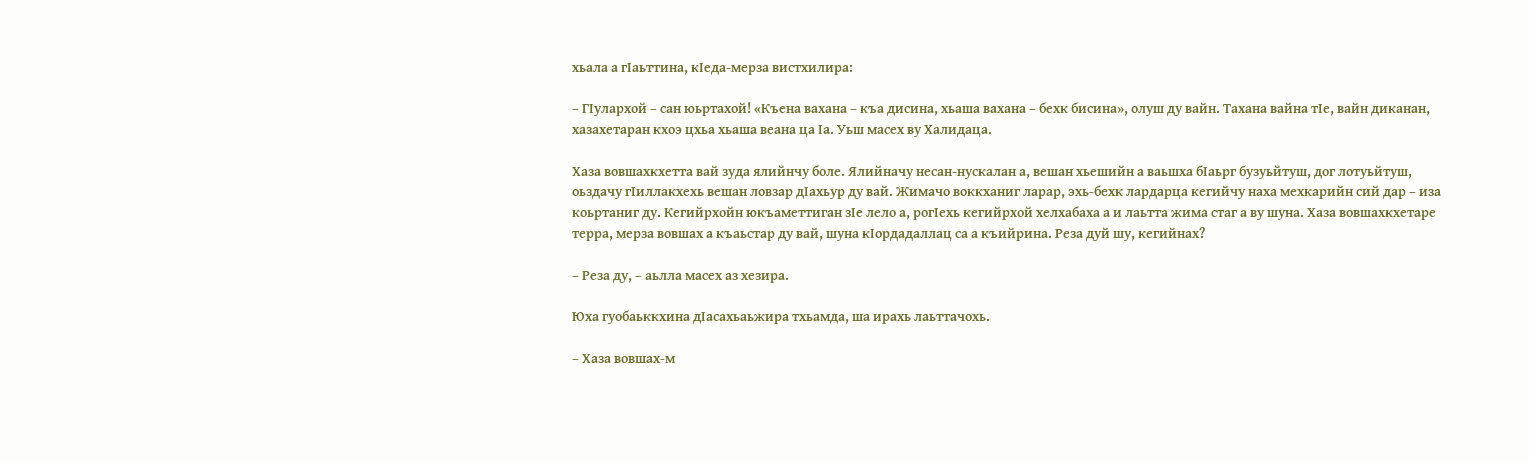хьала а гIаьттина, кIеда-мерза вистхилира:

– ГIулархой – сан юьртахой! «Къена вахана – къа дисина, хьаша вахана – бехк бисина», олуш ду вайн. Тахана вайна тIе, вайн диканан, хазахетаран кхоэ цхьа хьаша веана ца Iа. Уьш масех ву Халидаца.

Хаза вовшахкхетта вай зуда ялийнчу боле. Ялийначу несан-нускалан а, вешан хьешийн а ваьшха бIаьрг бузуьйтуш, дог лотуьйтуш, оьздачу гIиллакхехь вешан ловзар дIахьур ду вай. Жимачо воккханиг ларар, эхь-бехк лардарца кегийчу наха мехкарийн сий дар – иза коьртаниг ду. Кегийрхойн юкъаметтиган зIе лело а, рогIехь кегийрхой хелхабаха а и лаьтта жима стаг а ву шуна. Хаза вовшахкхетаре терра, мерза вовшах а къаьстар ду вай, шуна кIордадаллац са а къийрина. Реза дуй шу, кегийнах?

– Реза ду, – аьлла масех аз хезира.

Юха гуобаьккхина дIасахьаьжира тхьамда, ша ирахь лаьттачохь.

– Хаза вовшах-м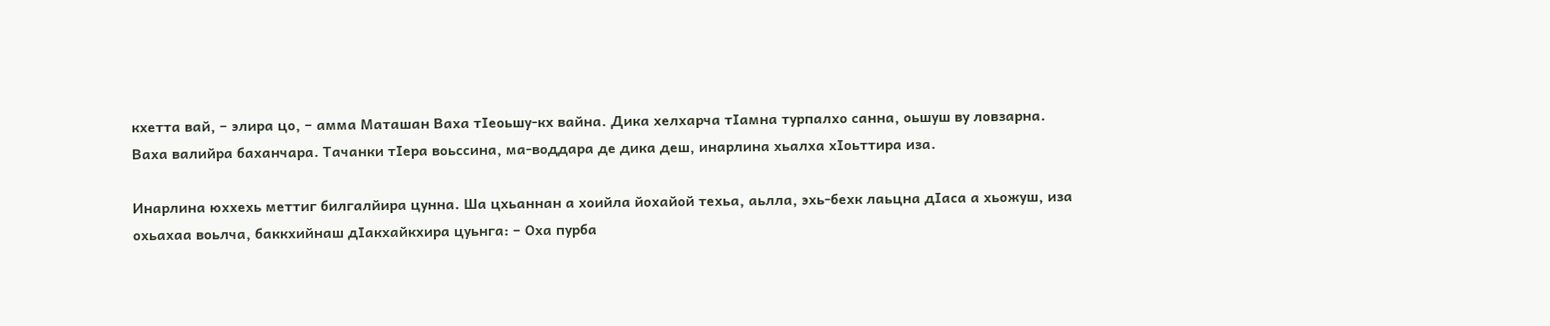кхетта вай, – элира цо, – амма Маташан Ваха тIеоьшу-кх вайна. Дика хелхарча тIамна турпалхо санна, оьшуш ву ловзарна.
Ваха валийра баханчара. Тачанки тIера воьссина, ма-воддара де дика деш, инарлина хьалха хIоьттира иза.

Инарлина юххехь меттиг билгалйира цунна. Ша цхьаннан а хоийла йохайой техьа, аьлла, эхь-бехк лаьцна дIаса а хьожуш, иза охьахаа воьлча, баккхийнаш дIакхайкхира цуьнга: – Оха пурба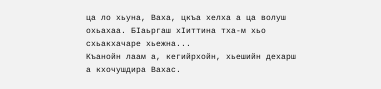ца ло хьуна, Ваха, цкъа хелха а ца волуш охьахаа. БIаьргаш хIиттина тха-м хьо схьакхачаре хьежна...
Къанойн лаам а, кегийрхойн, хьешийн дехарш а кхочушдира Вахас.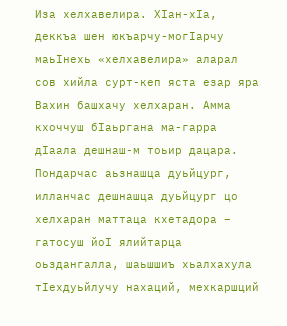Иза хелхавелира. ХIан-хIа, деккъа шен юкъарчу-могIарчу маьIнехь «хелхавелира» аларал сов хийла сурт-кеп яста езар яра Вахин башхачу хелхаран. Амма кхоччуш бIаьргана ма-гарра дIаала дешнаш-м тоьир дацара. Пондарчас аьзнашца дуьйцург, илланчас дешнашца дуьйцург цо хелхаран маттаца кхетадора – гатосуш йоI ялийтарца оьздангалла, шаьшшиъ хьалхахула тIехдуьйлучу нахаций, мехкаршций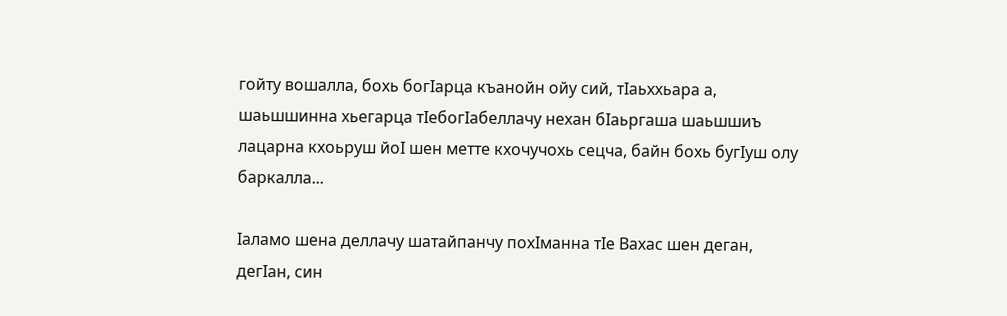гойту вошалла, бохь богIарца къанойн ойу сий, тIаьххьара а, шаьшшинна хьегарца тIебогIабеллачу нехан бIаьргаша шаьшшиъ лацарна кхоьруш йоI шен метте кхочучохь сецча, байн бохь бугIуш олу баркалла...

Iаламо шена деллачу шатайпанчу похIманна тIе Вахас шен деган, дегIан, син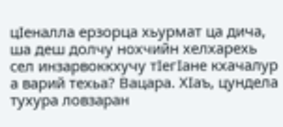цIеналла ерзорца хьурмат ца дича, ша деш долчу нохчийн хелхарехь сел инзарвоккхучу тIегIане кхачалур а варий техьа? Вацара. ХIаъ, цундела тухура ловзаран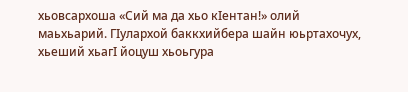хьовсархоша «Сий ма да хьо кIентан!» олий маьхьарий. ГIулархой баккхийбера шайн юьртахочух, хьеший хьагI йоцуш хьоьгура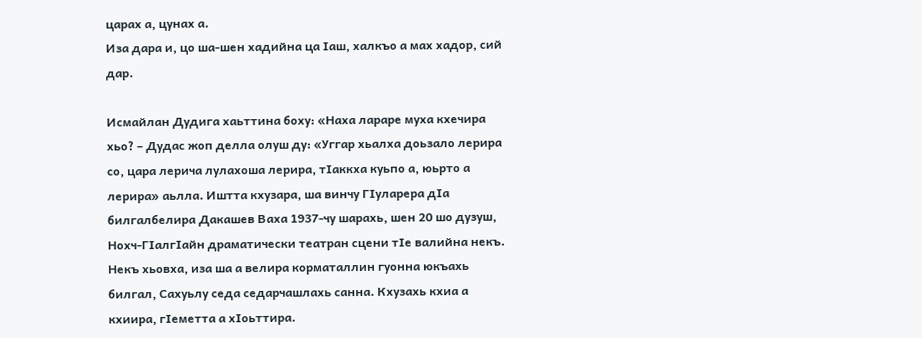царах а, цунах а.
Иза дара и, цо ша-шен хадийна ца Iаш, халкъо а мах хадор, сий дар.

Исмайлан Дудига хаьттина боху: «Наха лараре муха кхечира хьо? – Дудас жоп делла олуш ду: «Уггар хьалха доьзало лерира со, цара лерича лулахоша лерира, тIаккха куьпо а, юьрто а лерира» аьлла. Иштта кхузара, ша винчу ГIуларера дIа билгалбелира Дакашев Ваха 1937-чу шарахь, шен 20 шо дузуш, Нохч-ГIалгIайн драматически театран сцени тIе валийна некъ. Некъ хьовха, иза ша а велира корматаллин гуонна юкъахь билгал, Сахуьлу седа седарчашлахь санна. Кхузахь кхиа а кхиира, гIеметта а хIоьттира.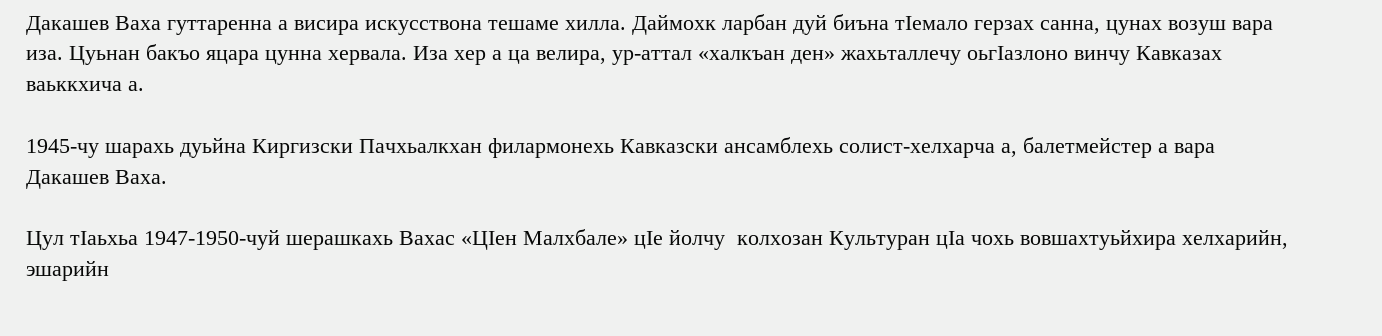Дакашев Ваха гуттаренна а висира искусствона тешаме хилла. Даймохк ларбан дуй биъна тIемало герзах санна, цунах возуш вара иза. Цуьнан бакъо яцара цунна хервала. Иза хер а ца велира, ур-аттал «халкъан ден» жахьталлечу оьгIазлоно винчу Кавказах ваьккхича а.

1945-чу шарахь дуьйна Киргизски Пачхьалкхан филармонехь Кавказски ансамблехь солист-хелхарча а, балетмейстер а вара Дакашев Ваха.

Цул тIаьхьа 1947-1950-чуй шерашкахь Вахас «ЦIен Малхбале» цIе йолчу  колхозан Культуран цIа чохь вовшахтуьйхира хелхарийн, эшарийн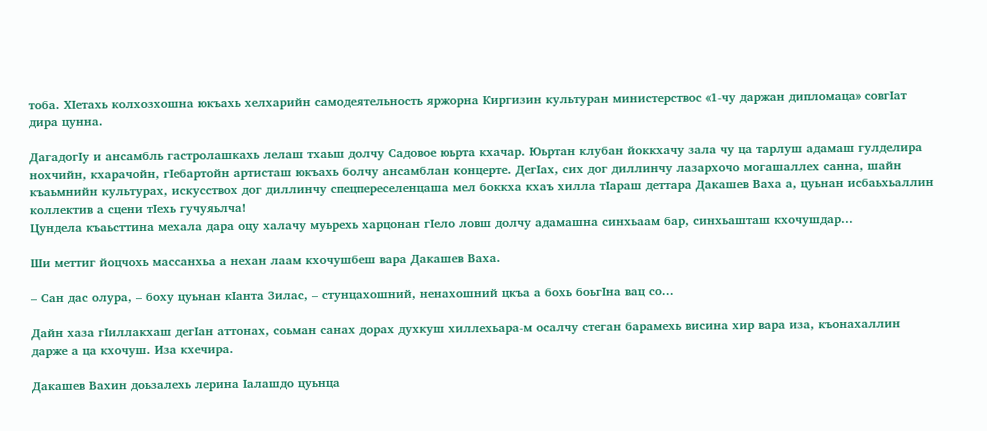тоба. ХIетахь колхозхошна юкъахь хелхарийн самодеятельность яржорна Киргизин культуран министерствос «1-чу даржан дипломаца» совгIат дира цунна.

ДагадогIу и ансамбль гастролашкахь лелаш тхаьш долчу Садовое юьрта кхачар. Юьртан клубан йоккхачу зала чу ца тарлуш адамаш гулделира нохчийн, кхарачойн, гIебартойн артисташ юкъахь болчу ансамблан концерте. ДегIах, сих дог диллинчу лазархочо могашаллех санна, шайн къаьмнийн культурах, искусствох дог диллинчу спецпереселенцаша мел боккха кхаъ хилла тIараш деттара Дакашев Ваха а, цуьнан исбаьхьаллин коллектив а сцени тIехь гучуяьлча!
Цундела къаьсттина мехала дара оцу халачу муьрехь харцонан гIело ловш долчу адамашна синхьаам бар, синхьашташ кхочушдар...

Ши меттиг йоцчохь массанхьа а нехан лаам кхочушбеш вара Дакашев Ваха.

– Сан дас олура, – боху цуьнан кIанта Зилас, – стунцахошний, ненахошний цкъа а бохь боьгIна вац со...

Дайн хаза гIиллакхаш дегIан аттонах, соьман санах дорах духкуш хиллехьара-м осалчу стеган барамехь висина хир вара иза, къонахаллин дарже а ца кхочуш. Иза кхечира.

Дакашев Вахин доьзалехь лерина Iалашдо цуьнца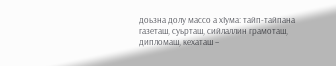доьзна долу массо а хIума: тайп-тайпана газеташ, суьрташ, сийлаллин грамоташ, дипломаш, кехаташ –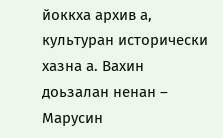йоккха архив а, культуран исторически хазна а. Вахин доьзалан ненан – Марусин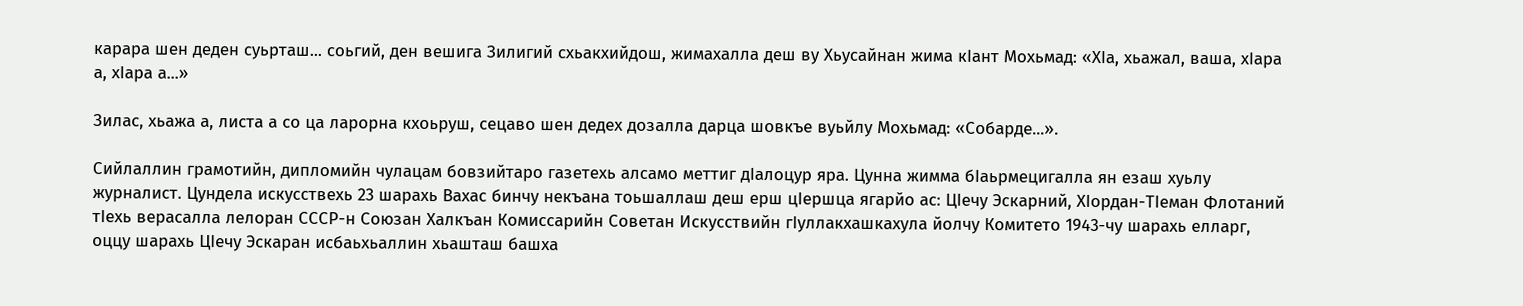карара шен деден суьрташ... соьгий, ден вешига Зилигий схьакхийдош, жимахалла деш ву Хьусайнан жима кIант Мохьмад: «ХIа, хьажал, ваша, хIара а, хIара а...»

Зилас, хьажа а, листа а со ца ларорна кхоьруш, сецаво шен дедех дозалла дарца шовкъе вуьйлу Мохьмад: «Собарде...».

Сийлаллин грамотийн, дипломийн чулацам бовзийтаро газетехь алсамо меттиг дIалоцур яра. Цунна жимма бIаьрмецигалла ян езаш хуьлу журналист. Цундела искусствехь 23 шарахь Вахас бинчу некъана тоьшаллаш деш ерш цIершца ягарйо ас: ЦIечу Эскарний, ХIордан-ТIеман Флотаний тIехь верасалла лелоран СССР-н Союзан Халкъан Комиссарийн Советан Искусствийн гIуллакхашкахула йолчу Комитето 1943-чу шарахь елларг, оццу шарахь ЦIечу Эскаран исбаьхьаллин хьашташ башха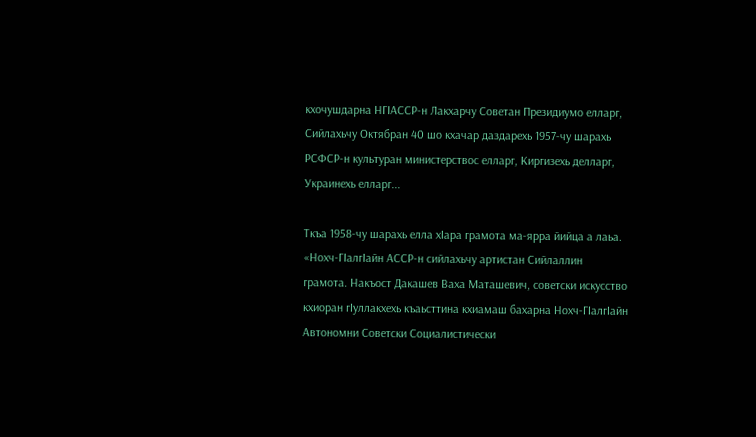кхочушдарна НГIАССР-н Лакхарчу Советан Президиумо елларг, Сийлахьчу Октябран 40 шо кхачар даздарехь 1957-чу шарахь РСФСР-н культуран министерствос елларг, Киргизехь делларг, Украинехь елларг...

Ткъа 1958-чу шарахь елла хIара грамота ма-ярра йийца а лаьа. «Нохч-ГIалгIайн АССР-н сийлахьчу артистан Сийлаллин грамота. Накъост Дакашев Ваха Маташевич, советски искусство кхиоран гIуллакхехь къаьсттина кхиамаш бахарна Нохч-ГIалгIайн Автономни Советски Социалистически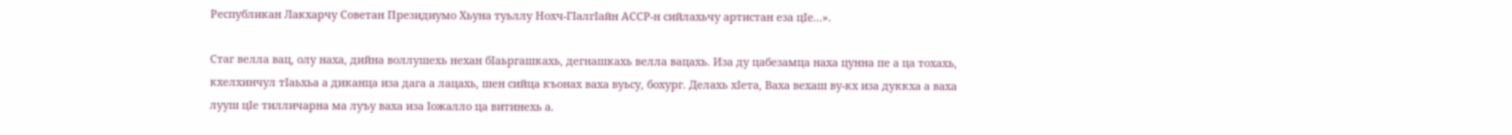Республикан Лакхарчу Советан Президиумо Хьуна туьллу Нохч-ГIалгIайн АССР-н сийлахьчу артистан еза цIе...».

Стаг велла вац, олу наха, дийна воллушехь нехан бIаьргашкахь, дегнашкахь велла вацахь. Иза ду цабезамца наха цунна пе а ца тохахь, кхелхинчул тIаьхьа а диканца иза дага а лацахь, шен сийца къонах ваха вуьсу, бохург. Делахь хIета, Ваха вехаш ву-кх иза дуккха а ваха лууш цIе тилличарна ма луъу ваха иза Iожалло ца витинехь а.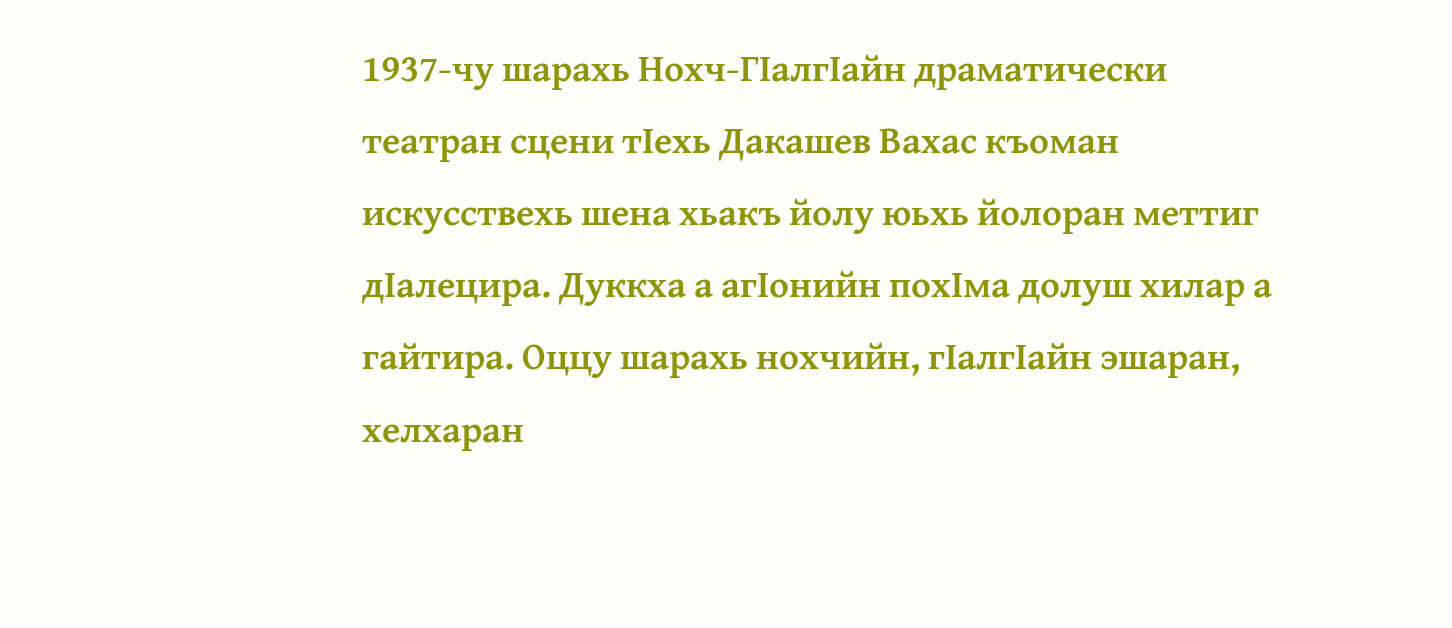1937-чу шарахь Нохч-ГIалгIайн драматически театран сцени тIехь Дакашев Вахас къоман искусствехь шена хьакъ йолу юьхь йолоран меттиг дIалецира. Дуккха а агIонийн похIма долуш хилар а гайтира. Оццу шарахь нохчийн, гIалгIайн эшаран, хелхаран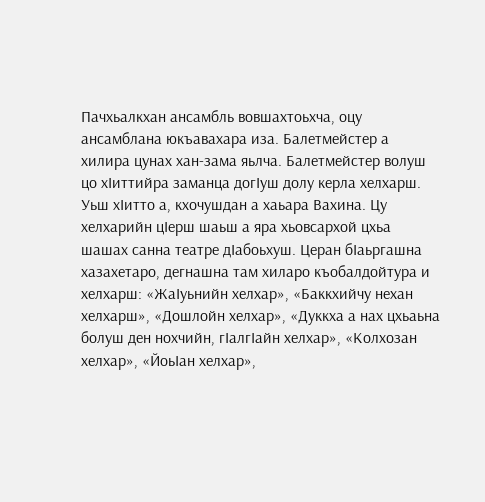Пачхьалкхан ансамбль вовшахтоьхча, оцу ансамблана юкъавахара иза. Балетмейстер а хилира цунах хан-зама яьлча. Балетмейстер волуш цо хIиттийра заманца догIуш долу керла хелхарш. Уьш хIитто а, кхочушдан а хаьара Вахина. Цу хелхарийн цIерш шаьш а яра хьовсархой цхьа шашах санна театре дIабоьхуш. Церан бIаьргашна хазахетаро, дегнашна там хиларо къобалдойтура и хелхарш: «ЖаIуьнийн хелхар», «Баккхийчу нехан хелхарш», «Дошлойн хелхар», «Дуккха а нах цхьаьна болуш ден нохчийн, гIалгIайн хелхар», «Колхозан хелхар», «ЙоьIан хелхар»,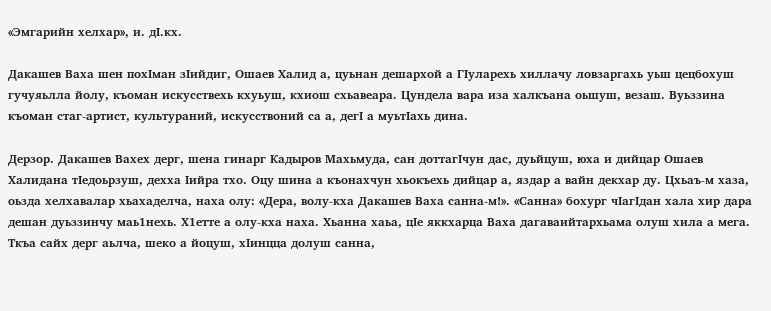«Эмгарийн хелхар», и. дI.кх.

Дакашев Ваха шен похIман зIийдиг, Ошаев Халид а, цуьнан дешархой а ГIуларехь хиллачу ловзаргахь уьш цецбохуш гучуяьлла йолу, къоман искусствехь кхуьуш, кхиош схьавеара. Цундела вара иза халкъана оьшуш, везаш. Вуьззина къоман стаг-артист, культураний, искусствоний са а, дегI а муьтIахь дина.

Дерзор. Дакашев Вахех дерг, шена гинарг Кадыров Махьмуда, сан доттагIчун дас, дуьйцуш, юха и дийцар Ошаев Халидана тIедоьрзуш, дехха Iийра тхо. Оцу шина а къонахчун хьокъехь дийцар а, яздар а вайн декхар ду. Цхьаъ-м хаза, оьзда хелхавалар хьахаделча, наха олу: «Дера, волу-кха Дакашев Ваха санна-м!». «Санна» бохург чIагIдан хала хир дара дешан дуьззинчу маь1нехь. Х1етте а олу-кха наха. Хьанна хаьа, цIе яккхарца Ваха дагаваийтархьама олуш хила а мега. Ткъа сайх дерг аьлча, шеко а йоцуш, хIинцца долуш санна,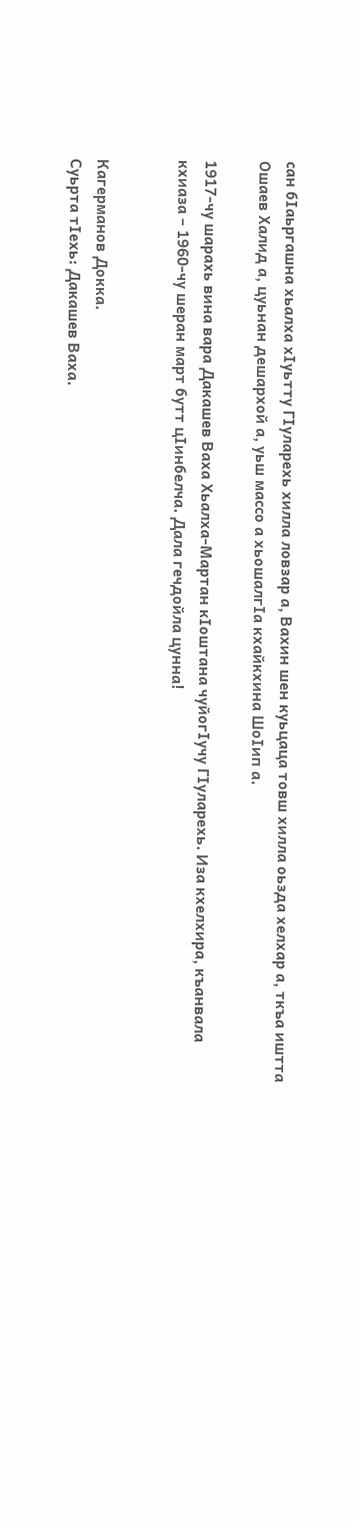сан бIаьргашна хьалха хIуьтту ГIуларехь хилла ловзар а, Вахин шен куьцаца товш хилла оьзда хелхар а, ткъа иштта Ошаев Халид а, цуьнан дешархой а, уьш массо а хьошалгIа кхайкхина ШоIип а.

1917-чу шарахь вина вара Дакашев Ваха Хьалха-Мартан кIоштана чуйогIучу ГIуларехь. Иза кхелхира, къанвала кхиаза – 1960-чу шеран март бутт цIинбелча. Дала гечдойла цунна!


Кагерманов Докка.
Суьрта тIехь: Дакашев Ваха.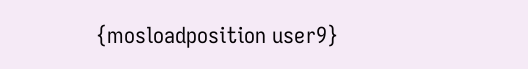{mosloadposition user9}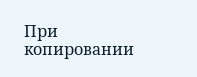При копировании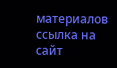материалов ссылка на сайт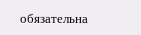обязательна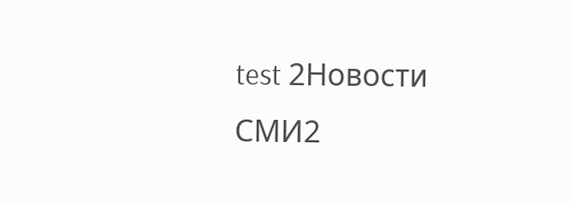test 2Новости СМИ2